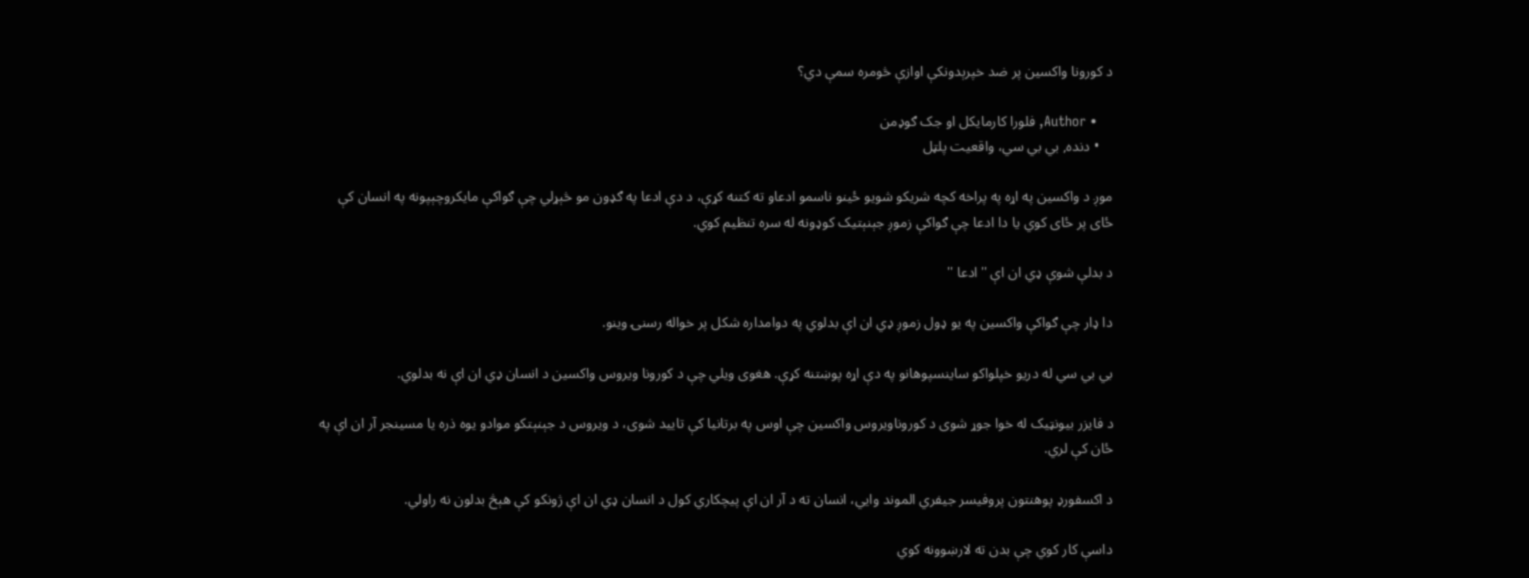د کورونا واکسین پر ضد خپرېدونکې اوازې څومره سمې دي؟

    • Author, فلورا کارمایکل او جک ګوډمن
    • دنده, بي بي سي، واقعیت پلټل

موږ د واکسین په اړه په پراخه کچه شریکو شویو ځینو ناسمو ادعاو ته کتنه کړې، د دې ادعا په ګډون مو څېړلي چې ګواکې مایکروچېپونه په انسان کې ځای پر ځای کوي یا دا ادعا چې ګواکې زموږ جېنېتیک کوډونه له سره تنظیم کوي.

د بدلې شوې ډي ان اې ''ادعا ''

دا ډار چې ګواکې واکسین په یو ډول زموږ ډي ان اې بدلوي په دوامداره شکل پر خواله رسنۍ وینو.

بي بي سي له دریو خپلواکو ساینسپوهانو په دې اړه پوښتنه کړې. هغوی ویلي چې د کورونا ویروس واکسین د انسان ډي ان اې نه بدلوي.

د فایزر بیونټیک له خوا جوړ شوی د کوروناویروس واکسین چې اوس په برتانیا کې تایید شوی، د ویروس د جېنېتکو موادو یوه ذره یا مسینجر آر ان اې په ځان کې لري.

د اکسفورډ پوهنتون پروفیسر جیفري الموند وايي، انسان ته د آر ان اې پیچکاري کول د انسان ډي ان اې ژونکو کې هېڅ بدلون نه راولي.

داسې کار کوي چې بدن ته لارښوونه کوي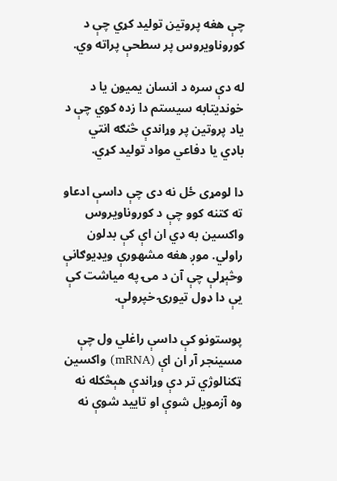چې هغه پروتین تولید کړي چې د کوروناویروس پر سطحې پراته وي.

له دې سره د انسان یمیون یا د خوندیتابه سیستم دا زده کوي چې د یاد پروتین پر وړاندې څنګه انتي باډي یا دفاعي مواد تولید کړي.

دا لومړی ځل نه دی چې داسې ادعاو ته کتنه کوو چې د کوروناویروس واکسین به ډي ان اې کې بدلون راولي. موږ هغه مشهورې ویډیوګانې وڅېړلې چې آن د مۍ په میاشت کې یې دا ډول تیورۍ خپرولې.

پوستونو کې داسې راغلي ول چې مسینجر آر ان اې (mRNA) واکسین ټکنالوژي تر دې وړاندې هېڅکله نه وه آزمویل شوې او تایید شوې نه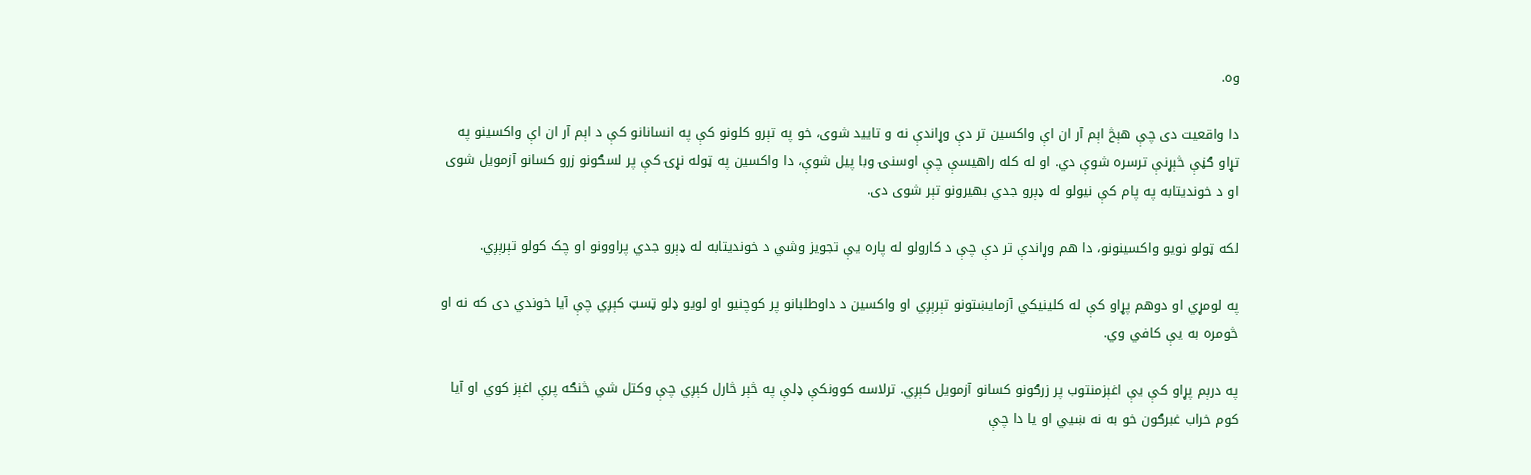وه.

دا واقعیت دی چې هېڅ اېم آر ان اې واکسین تر دې وړاندې نه و تایید شوی، خو په تېرو کلونو کې په انسانانو کې د اېم آر ان اې واکسینو په تړاو ګڼې څېړنې ترسره شوې دي. او له کله راهیسې چې اوسنۍ وبا پیل شوې، دا واکسین په ټوله نړۍ کې پر لسګونو زرو کسانو آزمویل شوی او د خوندیتابه په پام کې نیولو له ډېرو جدي بهیرونو تېر شوی دی.

لکه ټولو نویو واکسینونو، دا هم وړاندې تر دې چې د کارولو له پاره یې تجویز وشي د خوندیتابه له ډېرو جدي پراوونو او چک کولو تېرېږي.

په لومړي او دوهم پړاو کې له کلینیکي آزمایښتونو تېرېږي او واکسین د داوطلبانو پر کوچنيو او لویو ډلو ټسټ کېږي چې آیا خوندي دی که نه او څومره به یې کافي وي.

په درېم پړاو کې یې اغېزمنتوب پر زرګونو کسانو آزمویل کېږي. ترلاسه کوونکې ډلې په څېر څارل کېږي چې وکتل شي څنګه پرې اغېز کوي او آیا کوم خراب غبرګون خو به نه ښيي او یا دا چې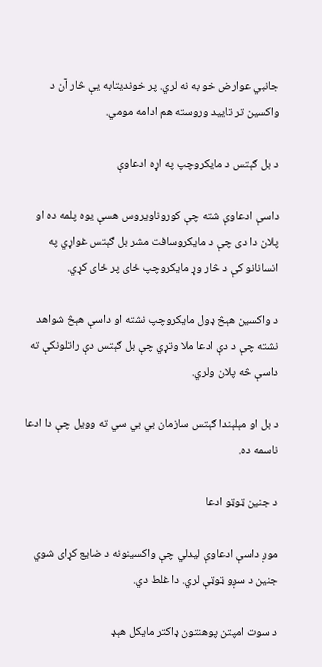جانبي عوارض خو به نه لري. پر خوندیتابه یې څار آن د واکسین تر تایید وروسته هم ادامه مومي.

د بل ګېتس د مایکروچپ په اړه ادعاوې

داسې ادعاوې شته چې کوروناویروس هسې یوه پلمه ده او پلان دا دی چې د مایکروسافت مشر بل ګېتس غواړي په انسانانو کې د څار وړ مایکروچپ ځای پر ځای کړي.

د واکسین هېڅ ډول مایکروچپ نشته او داسې هېڅ شواهد نشته چې د دې ادعا ملا وتړي چې بل ګېتس دې راتلونکې ته داسې څه پلان ولري.

د بل او مېلېندا ګېتس سازمان بي بي سي ته وویل چې دا ادعا ناسمه ده.

د جنین ټوټو ادعا

موږ داسې ادعاوې لیدلي چې واکسینونه د ضایع کړای شوي جنین د سږو ټوټې لري. دا غلط دي.

د سوت امپتن پوهنتون ډاکتر مایکل هېډ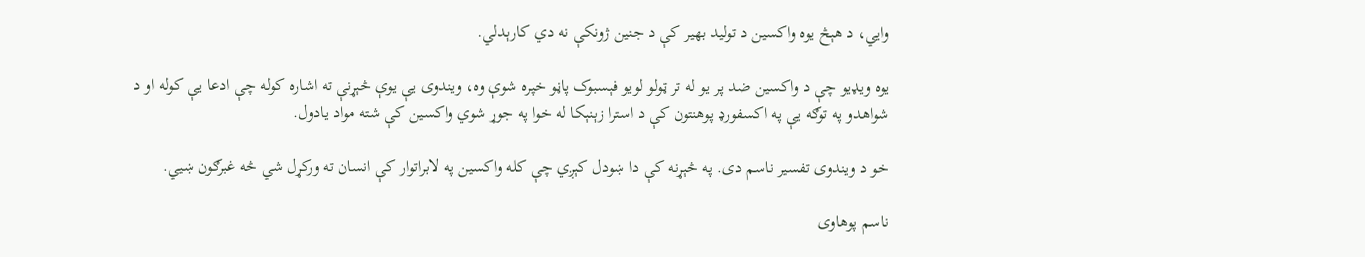وايي، د هېڅ یوه واکسین د تولید بهیر کې د جنین ژونکې نه دي کارېدلي.

یوه ویډیو چې د واکسین ضد پر یو له تر ټولو لویو فېسبوک پاڼو خپره شوې وه، ویندوی یې یوې څېړنې ته اشاره کوله چې ادعا یې کوله او د شواهدو په توګه یې په اکسفورډ پوهنتون کې د استرا زېنېکا له خوا په جوړ شوي واکسین کې شته مواد یادول.

خو د ویندوی تفسیر ناسم دی. په څېړنه کې دا ښودل کېږي چې کله واکسین په لابراتوار کې انسان ته ورکړل شي څه غبرګون ښيي.

ناسم پوهاوی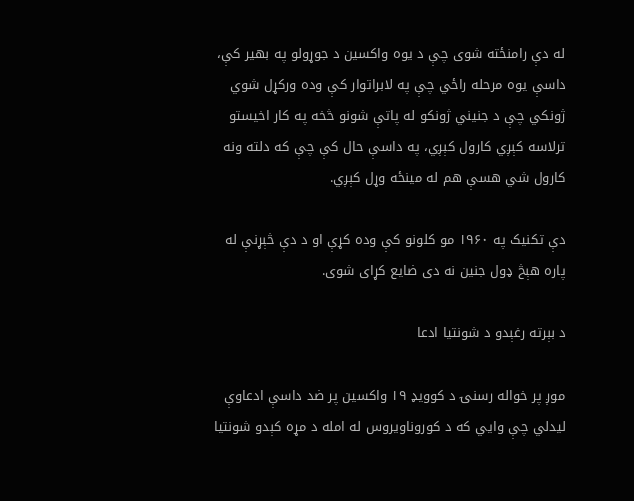له دې رامنځته شوی چې د یوه واکسین د جوړولو په بهیر کې، داسې یوه مرحله راځي چې په لابراتوار کې وده ورکړل شوي ژونکي چې د جنیني ژونکو له پاتې شونو څخه په کار اخیستو ترلاسه کېږي کارول کېږي، په داسې حال کې چې که دلته ونه کارول شي هسې هم له مینځه وړل کېږي.

دې تکنیک په ۱۹۶۰ مو کلونو کې وده کړې او د دې څېړنې له پاره هېڅ ډول جنین نه دی ضایع کړای شوی.

د بېرته رغېدو د شونتیا ادعا

موږ پر خواله رسنۍ د کوویډ ۱۹ واکسین پر ضد داسې ادعاوې لیدلي چې وايي که د کوروناویروس له امله د مړه کېدو شونتیا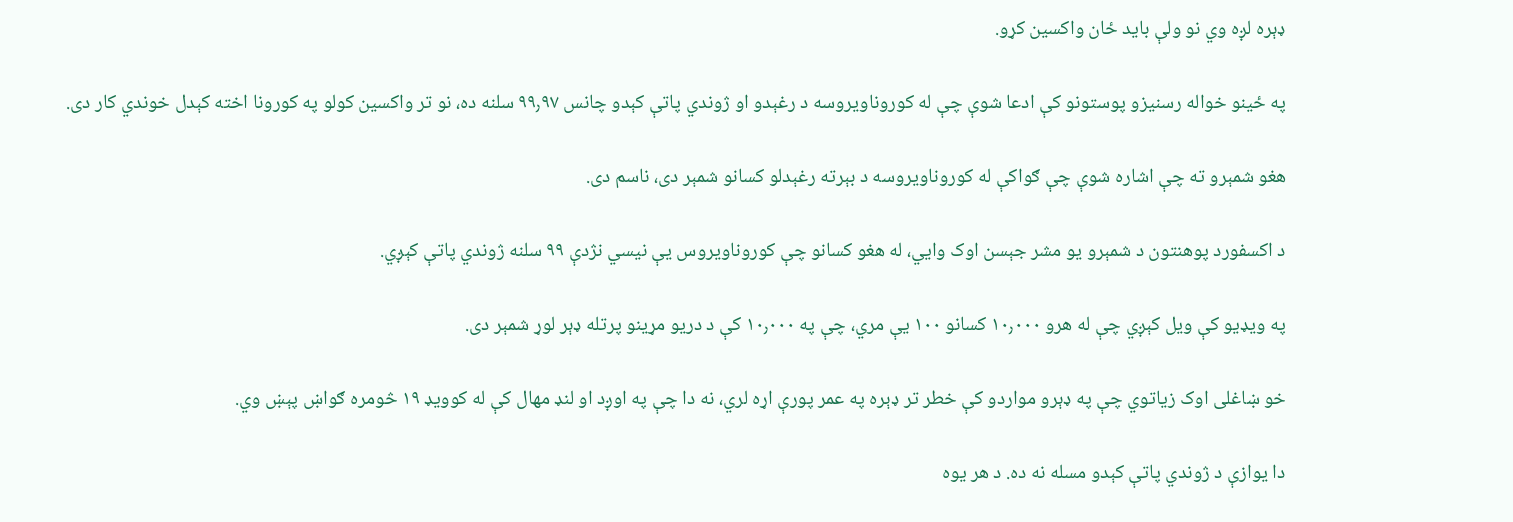ډېره لږه وي نو ولې باید ځان واکسین کړو.

په ځینو خواله رسنیزو پوستونو کې ادعا شوې چې له کوروناویروسه د رغېدو او ژوندي پاتې کېدو چانس ۹۹٫۹۷ سلنه ده، نو تر واکسین کولو په کورونا اخته کېدل خوندي کار دی.

هغو شمېرو ته چې اشاره شوې چې ګواکې له کوروناویروسه د بېرته رغېدلو کسانو شمېر دی، ناسم دی.

د اکسفورد پوهنتون د شمېرو یو مشر جېسن اوک وايي، له هغو کسانو چې کوروناویروس یې نیسي نژدې ۹۹ سلنه ژوندي پاتې کېږي.

په ویډیو کې ویل کېږي چې له هرو ۱۰٫۰۰۰ کسانو ۱۰۰ یې مري، چې په ۱۰٫۰۰۰ کې د دریو مړینو پرتله ډېر لوړ شمېر دی.

خو ښاغلی اوک زیاتوي چې په ډېرو مواردو کې خطر تر ډېره په عمر پورې اړه لري، نه دا چې په اوږد او لنډ مهال کې له کوویډ ۱۹ څومره ګواښ پېښ وي.

دا یوازې د ژوندي پاتې کېدو مسله نه ده. د هر یوه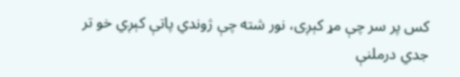کس پر سر چې مړ کېږی، نور شته چې ژوندي پاتې کېږي خو تر جدي درملنې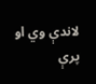لاندې وي او پرې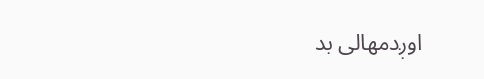اوږدمهالی بد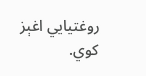روغتیايي اغېز کوي.